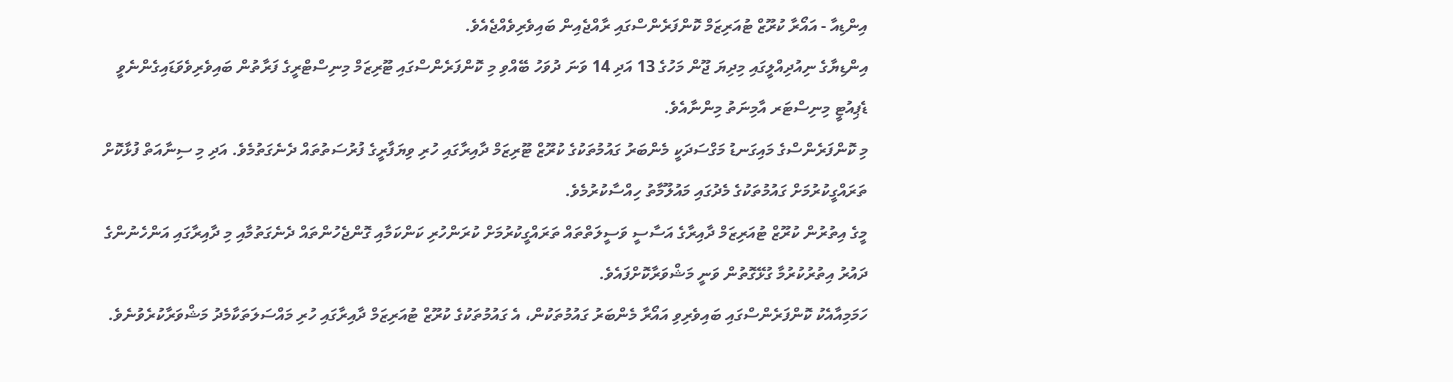އިންޑިއާ - އައޯރާ ކުރޫޒް ޓުއަރިޒަމް ކޮންފަރެންސްގައި ރާއްޖެއިން ބައިވެރިވެއްޖެއެވެ.
އިންޑިޔާގެ ނިއުދިއްލީގައި މިދިޔަ ޖޫން މަހުގެ 13 އަދި 14 ވަނަ ދުވަހު ބޭއްވި މި ކޮންފަރެންސްގައި ޓޫރިޒަމް މިނިސްޓްރީގެ ފަރާތުން ބައިވެރިވެވަޑައިގެންނެވީ ޑެޕިއުޓީ މިނިސްޓަރ އާމިނަތު މިންނާއެވެ.
މި ކޮންފަރެންސްގެ މައިގަނޑު މަގްސަދަކީ މެންބަރު ގައުމުތަކުގެ ކުރޫޒް ޓޫރިޒަމް ދާއިރާގައި ހުރި ވިޔަފާރީގެ ފުރުސަތުތައް ދެނެގަތުމެވެ. އަދި މި ސިނާއަތް ފުޅާކޮށް ތަރައްގީކުރުމަށް ގައުމުތަކުގެ މެދުގައި މައުލޫމާތު ހިއްސާކުރުމެވެ.
މީގެ އިތުރުން ކުރޫޒް ޓުއަރިޒަމް ދާއިރާގެ އަސާސީ ވަސީލަތްތައް ތަރައްގީކުރުމަށް ކުރަންހުރި ކަންކަމާއި ގޮންޖެހުންތައް ދެނެގަތުމާއި މި ދާއިރާގައި އަންހެނުންގެ ދައުރު އިތުރުކުރުމާ ގުޅޭގޮތުން ވަނީ މަޝްވަރާކޮށްފައެވެ.
ހަމަމިއާއެކު ކޮންފަރެންސްގައި ބައިވެރިވި އައޯރާ މެންބަރު ގައުމުތަކުން، އެ ގައުމުތަކުގެ ކުރޫޒް ޓުއަރިޒަމް ދާއިރާގައި ހުރި މައްސަލަތަކާމެދު މަޝްވަރާކުރެވުނެވެ.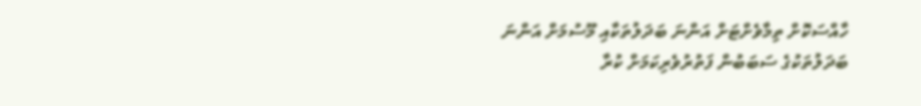ހާއްސަކޮށް ތިމާވެށްޓަށް އަންނަ ބަދަލުތަކާއި މޫސުމަށް އަންނަ ބަދަލުތަކުގެ ސަބަބުން ފަތުރުވެރިކަމަށް ކުރާ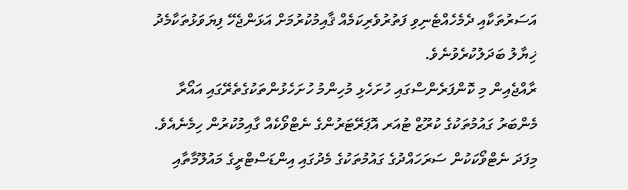އަސަރުތަކާއި ދެމެހެއްޓެނިވި ފަތުރުވެރިކަމެއް ޤާއިމުކުރުމަށް އަޅަންޖެހޭ ފިޔަވަޅުތަކާމެދު ޚިޔާލު ބަދަލުކުރެވުނެވެ.
ރާއްޖެއިން މި ކޮންފަރެންސްގައި ހުށަހެޅި މުހިންމު ހުށަހެޅުންތަކުގެތެރޭގައި އައޯރާ މެންބަރު ގައުމުތަކުގެ ކުރޫޒް ޓުއަރ އޮޕަރޭޓަރުންގެ ނެޓްވޯކެއް ގާއިމުކުރުން ހިމެނެއެވެ. މިފަދަ ނެޓްވޯކަކުން ސަރަހައްދުގެ ގައުމުތަކުގެ މެދުގައި އިންޑަސްޓްރީގެ މައުލޫމާތާއި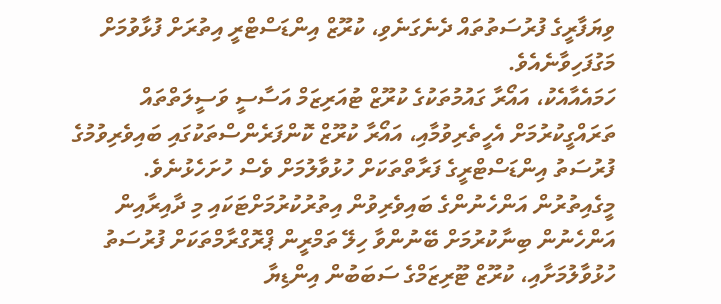ވިޔަފާރީގެ ފުރުސަތުތައް ދެނެގަނެވި، ކުރޫޒް އިންޑަސްޓްރީ އިތުރަށް ފުޅާވުމަށް މަގުފަހިވާނެއެވެ.
ހަމައެއާއެކު، އައޯރާ ގައުމުތަކުގެ ކުރޫޒް ޓުއަރިޒަމް އަސާސީ ވަސީލަތްތައް ތަރައްގީކުރުމަށް އެހީތެރިވުމާއި، އައޯރާ ކުރޫޒް ކޮންފަރެންސްތަކުގައި ބައިވެރިވުމުގެ ފުރުސަތު އިންޑަސްޓްރީގެ ފަރާތްތަކަށް ހުޅުވާލުމަށް ވެސް ހުށަހެޅުނެވެ.
މީގެއިތުރުން އަންހެނުންގެ ބައިވެރިވުން އިތުރުކުރުމަށްޓަކައި މި ދާއިރާއިން އަންހެނުން ބިނާކުރުމަށް ބޭނުންވާ ހިލޭ ތަމްރީން ޕްރޮގްރާމްތަކަށް ފުރުސަތު ހުޅުވާލުމަށާއި، ކުރޫޒް ޓޫރިޒަމްގެ ސަބަބުން އިންޑިޔާ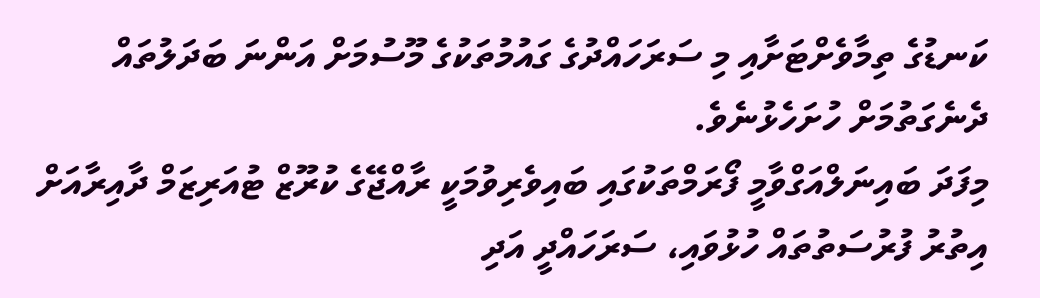ކަނޑުގެ ތިމާވެށްޓަށާއި މި ސަރަހައްދުގެ ގައުމުތަކުގެ މޫސުމަށް އަންނަ ބަދަލުތައް ދެނެގަތުމަށް ހުށަހެޅުނެވެ.
މިފަދަ ބައިނަލްއަގްވާމީ ފޯރަމްތަކުގައި ބައިވެރިވުމަކީ ރާއްޖޭގެ ކުރޫޒް ޓުއަރިޒަމް ދާއިރާއަށް އިތުރު ފުރުސަތުތައް ހުޅުވައި، ސަރަހައްދީ އަދި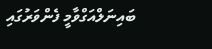ބައިނަލްއަގްވާމީ ފެންވަރުގައި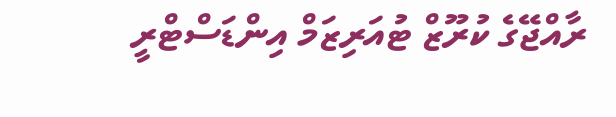ރާއްޖޭގެ ކުރޫޒް ޓުއަރިޒަމް އިންޑަސްޓްރީ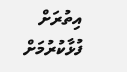އިތުރަށް ފުޅާކުރުމަށް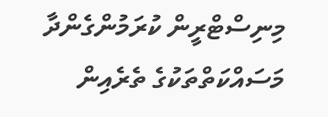މިނިސްޓްރީން ކުރަމުންގެންދާ މަސައްކަތްތަކުގެ ތެރެއިން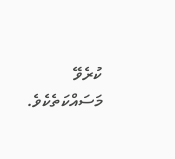ކުރެވޭ މަސައްކަތެކެވެ.